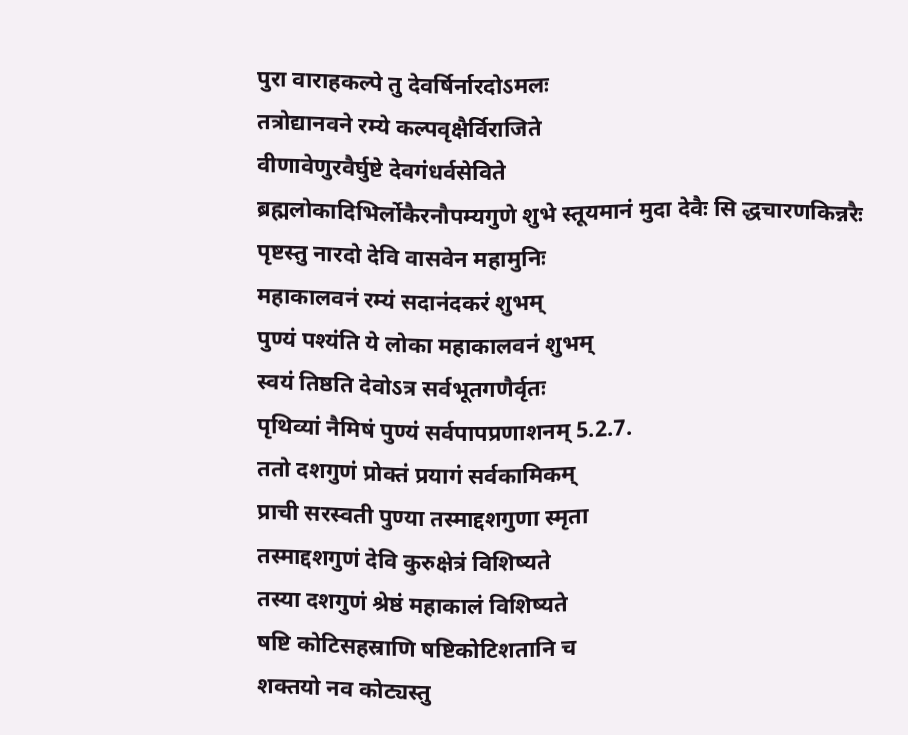पुरा वाराहकल्पे तु देवर्षिर्नारदोऽमलः
तत्रोद्यानवने रम्ये कल्पवृक्षैर्विराजिते
वीणावेणुरवैर्घुष्टे देवगंधर्वसेविते
ब्रह्मलोकादिभिर्लोकैरनौपम्यगुणे शुभे स्तूयमानं मुदा देवैः सि द्धचारणकिन्नरैः
पृष्टस्तु नारदो देवि वासवेन महामुनिः
महाकालवनं रम्यं सदानंदकरं शुभम्
पुण्यं पश्यंति ये लोका महाकालवनं शुभम्
स्वयं तिष्ठति देवोऽत्र सर्वभूतगणैर्वृतः
पृथिव्यां नैमिषं पुण्यं सर्वपापप्रणाशनम् 5.2.7.
ततो दशगुणं प्रोक्तं प्रयागं सर्वकामिकम्
प्राची सरस्वती पुण्या तस्माद्दशगुणा स्मृता
तस्माद्दशगुणं देवि कुरुक्षेत्रं विशिष्यते
तस्या दशगुणं श्रेष्ठं महाकालं विशिष्यते
षष्टि कोटिसहस्राणि षष्टिकोटिशतानि च
शक्तयो नव कोट्यस्तु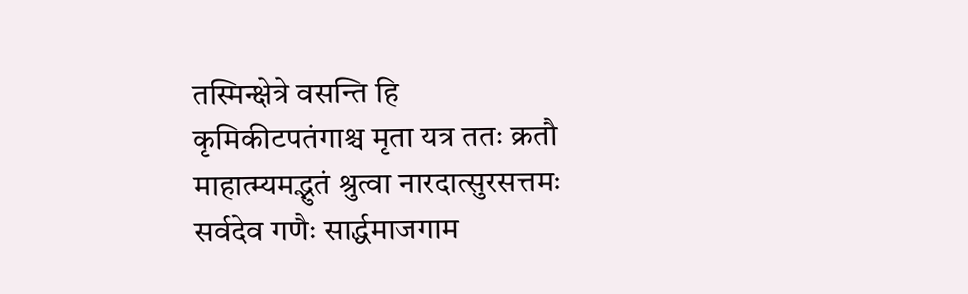तस्मिन्क्षेत्रे वसन्ति हि
कृमिकीटपतंगाश्च मृता यत्र ततः क्रतौ माहात्म्यमद्भुतं श्रुत्वा नारदात्सुरसत्तमः
सर्वदेव गणैः सार्द्धमाजगाम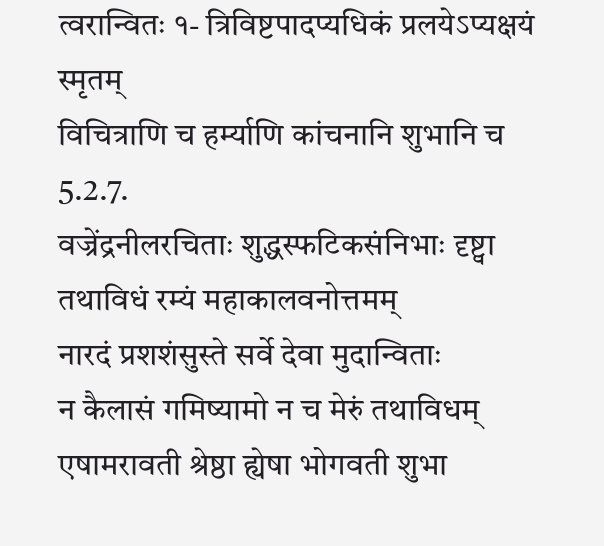त्वरान्वितः १- त्रिविष्टपादप्यधिकं प्रलयेऽप्यक्षयं स्मृतम्
विचित्राणि च हर्म्याणि कांचनानि शुभानि च 5.2.7.
वज्रेंद्रनीलरचिताः शुद्धस्फटिकसंनिभाः दृष्ट्वा तथाविधं रम्यं महाकालवनोत्तमम्
नारदं प्रशशंसुस्ते सर्वे देवा मुदान्विताः
न कैलासं गमिष्यामो न च मेरुं तथाविधम्
एषामरावती श्रेष्ठा ह्येषा भोगवती शुभा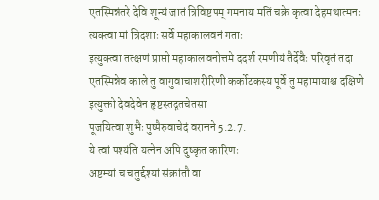एतस्मिन्नंतरे देवि शून्यं जातं त्रिविष्टपम् गमनाय मतिं चक्रे कृत्वा देहमथात्मनः
त्यक्त्वा मां त्रिदशाः सर्वे महाकालवनं गताः
इत्युक्त्वा तत्क्षणं प्राप्तो महाकालवनोत्तमे ददर्श रमणीयं तैर्देवैः परिवृतं तदा
एतस्मिन्नेव काले तु वागुवाचाशरीरिणी कर्कोटकस्य पूर्वे तु महामायाश्च दक्षिणे
इत्युक्तो देवदेवेन हृष्टस्तद्गतचेतसा
पूजयित्वा शुभैः पुष्पैरुवाचेदं वरानने 5.2.7.
ये त्वां पश्यंति यत्नेन अपि दुष्कृत कारिणः
अष्टम्यां च चतुर्द्दश्यां संक्रांतौ वा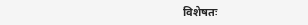विशेषतः